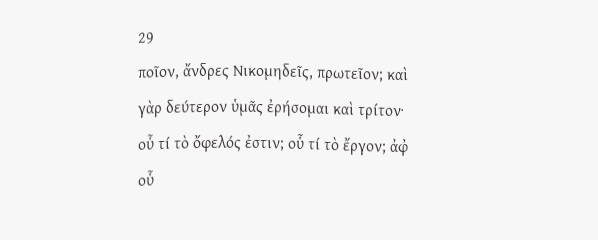29
ποῖον, ἄνδρες Νικομηδεῖς, πρωτεῖον; καὶ γὰρ δεύτερον ὑμᾶς ἐρήσομαι καὶ τρίτον· οὗ τί τὸ ὄφελός ἐστιν; οὗ τί τὸ ἔργον; ἀφ̓ οὗ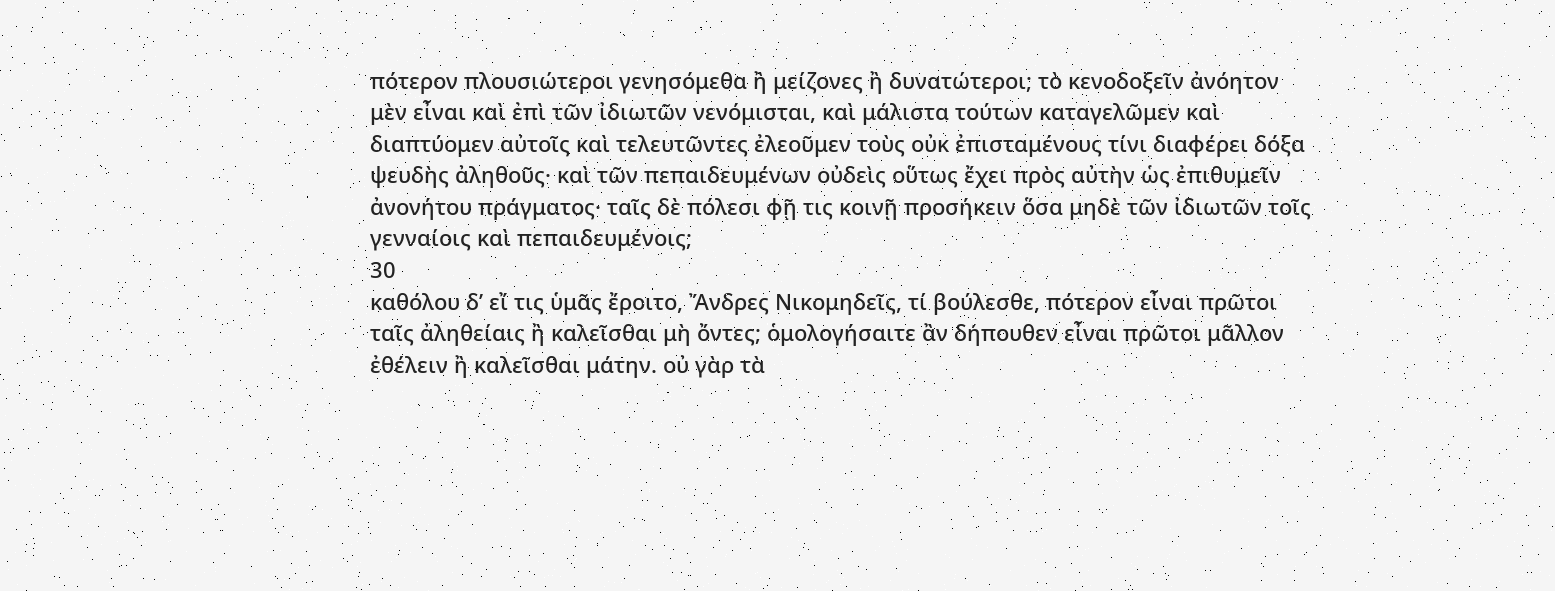πότερον πλουσιώτεροι γενησόμεθα ἢ μείζονες ἢ δυνατώτεροι; τὸ κενοδοξεῖν ἀνόητον μὲν εἶναι καὶ ἐπὶ τῶν ἰδιωτῶν νενόμισται, καὶ μάλιστα τούτων καταγελῶμεν καὶ διαπτύομεν αὐτοῖς καὶ τελευτῶντες ἐλεοῦμεν τοὺς οὐκ ἐπισταμένους τίνι διαφέρει δόξα ψευδὴς ἀληθοῦς· καὶ τῶν πεπαιδευμένων οὐδεὶς οὕτως ἔχει πρὸς αὐτὴν ὡς ἐπιθυμεῖν ἀνονήτου πράγματος· ταῖς δὲ πόλεσι φῇ τις κοινῇ προσήκειν ὅσα μηδὲ τῶν ἰδιωτῶν τοῖς γενναίοις καὶ πεπαιδευμένοις;
30
καθόλου δ’ εἴ τις ὑμᾶς ἔροιτο, Ἄνδρες Νικομηδεῖς, τί βούλεσθε, πότερον εἶναι πρῶτοι ταῖς ἀληθείαις ἢ καλεῖσθαι μὴ ὄντες; ὁμολογήσαιτε ἂν δήπουθεν εἶναι πρῶτοι μᾶλλον ἐθέλειν ἢ καλεῖσθαι μάτην. οὐ γὰρ τὰ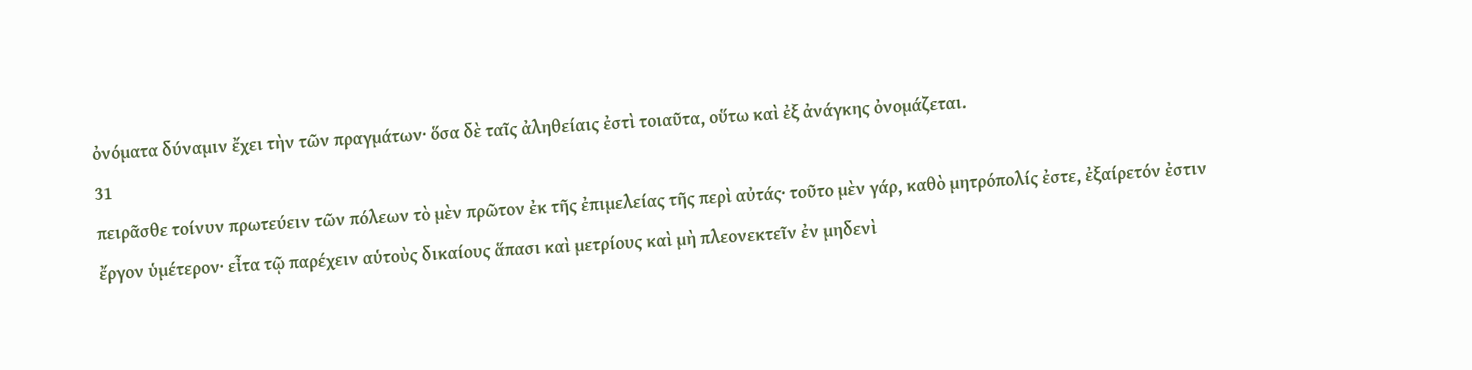ὀνόματα δύναμιν ἔχει τὴν τῶν πραγμάτων· ὅσα δὲ ταῖς ἀληθείαις ἐστὶ τοιαῦτα, οὕτω καὶ ἐξ ἀνάγκης ὀνομάζεται.
31
πειρᾶσθε τοίνυν πρωτεύειν τῶν πόλεων τὸ μὲν πρῶτον ἐκ τῆς ἐπιμελείας τῆς περὶ αὐτάς· τοῦτο μὲν γάρ, καθὸ μητρόπολίς ἐστε, ἐξαίρετόν ἐστιν ἔργον ὑμέτερον· εἶτα τῷ παρέχειν αὑτοὺς δικαίους ἅπασι καὶ μετρίους καὶ μὴ πλεονεκτεῖν ἐν μηδενὶ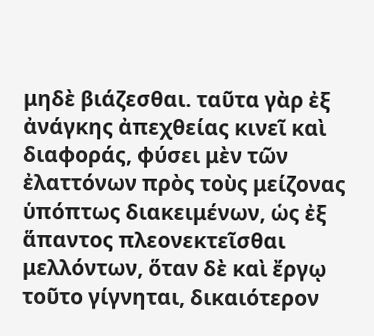μηδὲ βιάζεσθαι. ταῦτα γὰρ ἐξ ἀνάγκης ἀπεχθείας κινεῖ καὶ διαφοράς, φύσει μὲν τῶν ἐλαττόνων πρὸς τοὺς μείζονας ὑπόπτως διακειμένων, ὡς ἐξ ἅπαντος πλεονεκτεῖσθαι μελλόντων, ὅταν δὲ καὶ ἔργῳ τοῦτο γίγνηται, δικαιότερον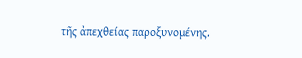τῆς ἀπεχθείας παροξυνομένης.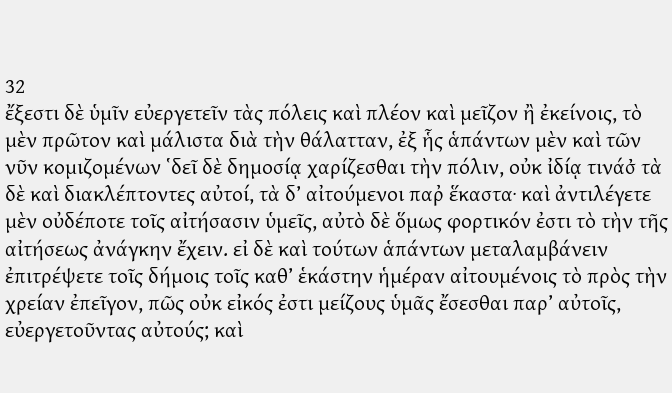32
ἔξεστι δὲ ὑμῖν εὐεργετεῖν τὰς πόλεις καὶ πλέον καὶ μεῖζον ἢ ἐκείνοις, τὸ μὲν πρῶτον καὶ μάλιστα διὰ τὴν θάλατταν, ἐξ ἧς ἁπάντων μὲν καὶ τῶν νῦν κομιζομένων ʽδεῖ δὲ δημοσίᾳ χαρίζεσθαι τὴν πόλιν, οὐκ ἰδίᾳ τινάσ̓ τὰ δὲ καὶ διακλέπτοντες αὐτοί, τὰ δ’ αἰτούμενοι παῤ ἕκαστα· καὶ ἀντιλέγετε μὲν οὐδέποτε τοῖς αἰτήσασιν ὑμεῖς, αὐτὸ δὲ ὅμως φορτικόν ἐστι τὸ τὴν τῆς αἰτήσεως ἀνάγκην ἔχειν. εἰ δὲ καὶ τούτων ἁπάντων μεταλαμβάνειν ἐπιτρέψετε τοῖς δήμοις τοῖς καθ’ ἑκάστην ἡμέραν αἰτουμένοις τὸ πρὸς τὴν χρείαν ἐπεῖγον, πῶς οὐκ εἰκός ἐστι μείζους ὑμᾶς ἔσεσθαι παρ’ αὐτοῖς, εὐεργετοῦντας αὐτούς; καὶ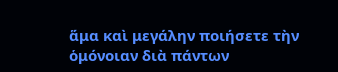ἅμα καὶ μεγάλην ποιήσετε τὴν ὁμόνοιαν διὰ πάντων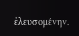ἐλευσομένην.